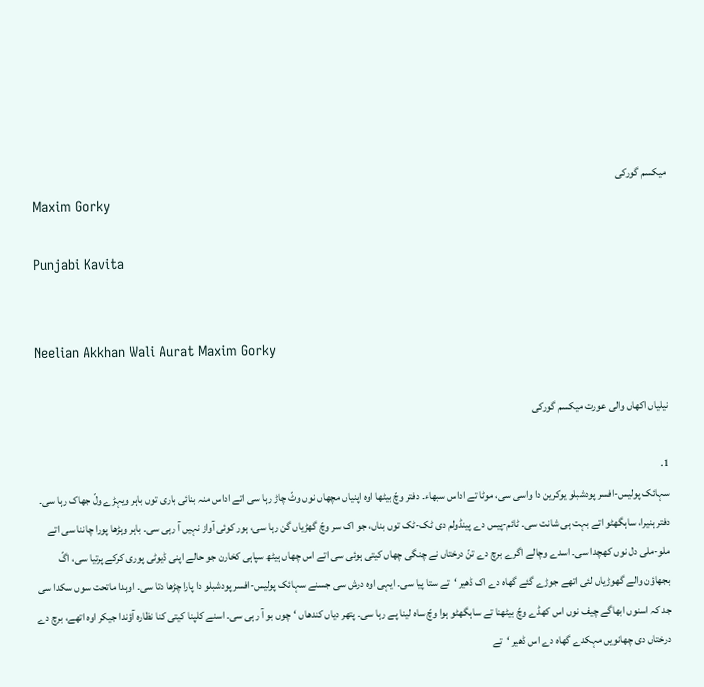میکسم گورکی
Maxim Gorky

Punjabi Kavita


Neelian Akkhan Wali Aurat Maxim Gorky

نیلیاں اکھاں والی عورت میکسم گورکی

1.
سہائک پولیس-افسر پودشبلو یوکرین دا واسی سی، موٹا تے اداس سبھاء۔ دفتر وچّ بیٹھا اوہ اپنیاں مچھاں نوں وٹّ چاڑ رہا سی اتے اداس منہ بنائی باری توں باہر ویہڑے ولّ جھاک رہا سی۔ دفتر ہنیرا، ساہگھٹو اتے بہت ہی شانت سی۔ ٹائم-پیس دے پینڈولم دی ٹک-ٹک توں بناں، جو اک سر وچّ گھڑیاں گن رہا سی، ہور کوئی آواز نہیں آ رہی سی۔ باہر وہڑھا پورا چاننا سی اتے ملو-ملی دل نوں کھچدا سی۔ اسدے وچالے اگرے برچ دے تنّ درختاں نے چنگی چھاں کیتی ہوئی سی اتے اس چھاں ہیٹھ سپاہی کخارن جو حالے اپنی ڈیوٹی پوری کرکے پرتیا سی، اگّ بجھاؤن والے گھوڑیاں لئی اتھے جوڑے گئے گھاہ دے اک ڈھیر ‘تے ستا پیا سی۔ ایہی اوہ درش سی جسنے سہائک پولیس-افسر پودشبلو دا پارا چڑھا دتا سی۔ اوہدا ماتحت سوں سکدا سی جد کہ اسنوں ابھاگے چیف نوں اس کھڈے وچّ بیٹھنا تے ساہگھٹو ہوا وچّ ساہ لینا پے رہا سی۔ پتھر دیاں کندھاں ‘چوں بو آ رہی سی۔ اسنے کلپنا کیتی کنا نظارہ آؤندا جیکر اوہ اتھے، برچ دے درختاں دی چھانویں مہکدے گھاہ دے اس ڈھیر ‘تے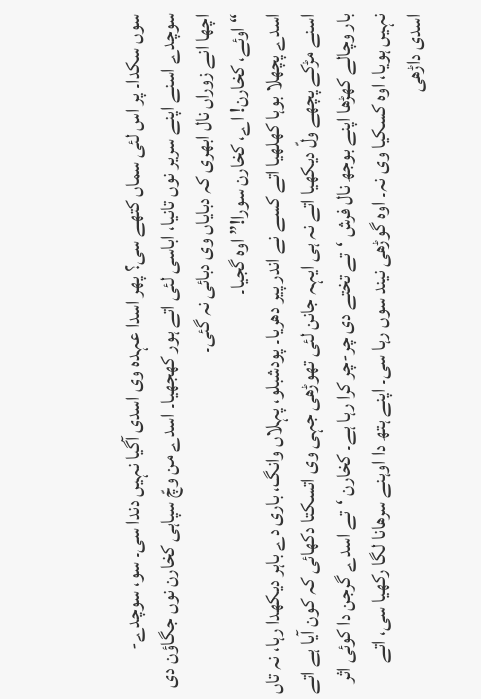سوں سکدا۔ پر اس لئی سماں کتھے سی؟ پھر اسدا عہدہ وی اسدی آگیا نہیں دندا سی۔ سو، سوچدے-سوچدے اسنے اپنے سریر نوں تانیا، اباسی لئی اتے ہور کھجھیا۔ اسدے من وچّ سپاہی کخارن نوں جگاؤن دی اچھا انے زوراں نال ابھری کہ دبایاں وی دبائی نہ گئی۔
“اوئے، کخارن! اے، کخارن سورا!” اوہ گجیا۔
اسدے پچھلا بوہا کھلھیا اتے کسے نے اندر پیر دھریا۔ پودشبلو، پہلاں وانگ، باری دے باہر دیکھدا رہا، نہ تاں اسنے مڑکے پچھے ولّ دیکھیا اتے نہ ہی ایہہ جانن لئی تھوڑھی جہی وی اتسکتا دکھائی کہ کون آیا ہے اتے بار وچالے کھڑھا اپنے بوجھ نال فرش ‘تے تختے دی چر-چر کرا رہا ہے۔ کخارن ‘تے اسدے گرجن دا کوئی اثر نہیں ہویا، اوہ کسکیا وی نہ۔ اوہ گوڑھی نیند سوں رہا سی۔ اپنے ہتھ دا اوہنے سرھانا لگا رکھیا سی، اتے اسدی داڑھی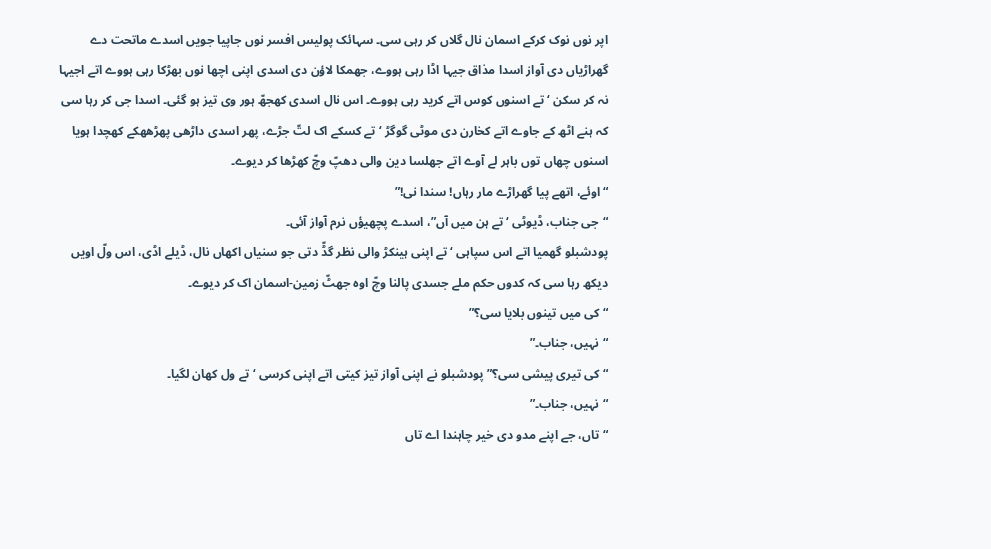اپر نوں نوک کرکے اسمان نال گلاں کر رہی سی۔ سہائک پولیس افسر نوں جاپیا جویں اسدے ماتحت دے گھراڑیاں دی آواز اسدا مذاق جیہا اڈا رہی ہووے، جھمکا لاؤن دی اسدی اپنی اچھا نوں بھڑکا رہی ہووے اتے اجیہا نہ کر سکن ‘تے اسنوں کوس اتے کرید رہی ہووے۔ اس نال اسدی کھجھّ ہور وی تیز ہو گئی۔ اسدا جی کر رہا سی کہ ہنے اٹھ کے جاوے اتے کخارن دی موٹی گوگڑ ‘تے کسکے اک لتّ جڑے، پھر اسدی داڑھی پھڑھھکے کھچدا ہویا اسنوں چھاں توں باہر لے آوے اتے جھلسا دین والی دھپّ وچّ کھڑھا کر دیوے۔
“اوئے، اتھے پیا گھراڑے مار رہاں! سندا نی!”
“جی جناب، ڈیوٹی ‘تے ہن میں آں”، اسدے پچھیؤں نرم آواز آئی۔
پودشبلو گھمیا اتے اس سپاہی ‘تے اپنی ہینکڑ والی نظر گڈّ دتی جو سنیاں اکھاں نال، ڈیلے اڈی، اس ولّ اویں دیکھ رہا سی کہ کدوں حکم ملے جسدی پالنا وچّ اوہ جھٹّ زمین-اسمان اک کر دیوے۔
“کی میں تینوں بلایا سی؟”
“نہیں، جناب۔”
“کی تیری پیشی سی؟” پودشبلو نے اپنی آواز تیز کیتی اتے اپنی کرسی ‘تے ول کھان لگیا۔
“نہیں، جناب۔”
“تاں، جے اپنے مدو دی خیر چاہندا اے تاں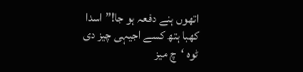اتھوں ہنے دفعہ ہو جا!” اسدا کھبا ہتھ کسے اجیہی چیز دی ٹوہ ‘چ میز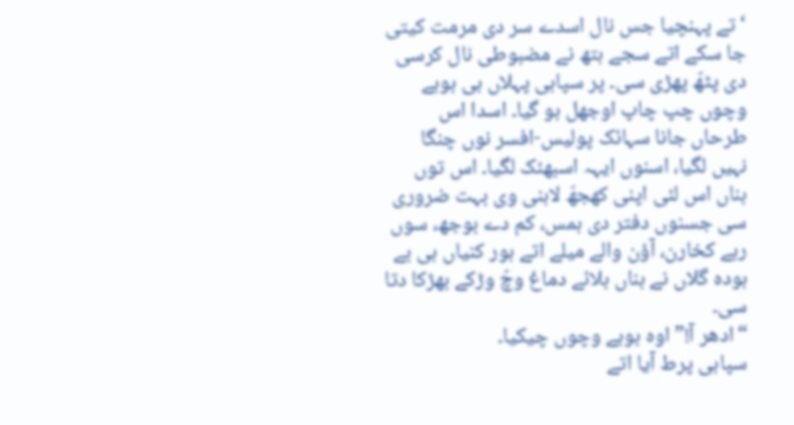‘تے پہنچیا جس نال اسدے سر دی مرمت کیتی جا سکے اتے سجے ہتھ نے مضبوطی نال کرسی دی پٹھّ پھڑی سی۔ پر سپاہی پہلاں ہی بوہے وچوں چپ چاپ اوجھل ہو گیا۔ اسدا اس طرحاں جانا سہائک پولیس-افسر نوں چنگا نہیں لگیا، اسنوں ایہہ اسبھئک لگیا۔ اس توں بناں اس لئی اپنی کھجھّ لاہنی وی بہت ضروری سی جسنوں دفتر دی ہمس، کم دے بوجھ، سوں رہے کخارن، آؤن والے میلے اتے ہور کنیاں ہی بے ہودہ گلاں نے بناں بلائے دماغ وچّ وڑکے بھڑکا دتا سی۔
“ادھر آ!” اوہ بوہے وچوں چیکیا۔
سپاہی پرط آیا اتے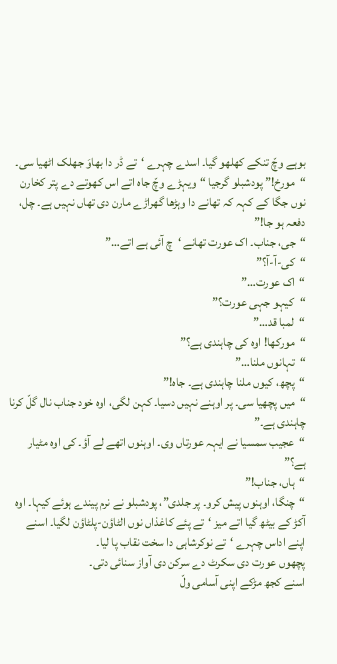بوہے وچّ تنکے کھلھو گیا۔ اسدے چہرے ‘تے ڈر دا بھاوَ جھلک اٹھیا سی۔
“مورخ!” پودشبلو گرجیا “ویہڑے وچّ جاہ اتے اس کھوتے دے پتر کخارن نوں جگا کے کہہ کہ تھانے دا وہڑھا گھراڑے مارن دی تھاں نہیں ہے۔ چل، دفعہ ہو جا!”
“جی، جناب۔ اک عورت تھانے ‘چ آئی ہے اتے…”
“کی-آ-آ؟”
“اک عورت…”
“کیہو جہی عورت؟”
“لمبا قد…”
“مورکھا! اوہ کی چاہندی ہے؟”
“تہانوں ملنا…”
“پچھ، کیوں ملنا چاہندی ہے۔ جاہ!”
“میں پچھیا سی۔ پر اوہنے نہیں دسیا۔ کہن لگی، اوہ خود جناب نال گلّ کرنا چاہندی ہے۔”
“عجیب سمسیا نے ایہہ عورتاں وی۔ اوہنوں اتھے لے آؤ۔ کی اوہ مٹیار ہے؟”
“ہاں، جناب!”
“چنگا، اوہنوں پیش کرو۔ پر جلدی”، پودشبلو نے نرم پیندے ہوئے کیہا۔ اوہ آکڑ کے بیٹھ گیا اتے میز ‘تے پئے کاغذاں نوں الٹاؤن-پلٹاؤن لگیا۔ اسنے اپنے اداس چہرے ‘تے نوکرشاہی دا سخت نقاب پا لیا۔
پچھوں عورت دی سکرٹ دے سرکن دی آواز سنائی دتی۔
اسنے کجھ مڑکے اپنی آسامی ولّ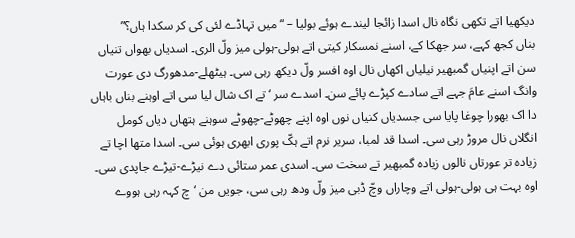دیکھیا اتے تکھی نگاہ نال اسدا زائجا لیندے ہوئے بولیا – “میں تہاڈے لئی کی کر سکدا ہاں؟”
بناں کجھ کہے، سر جھکا کے، اسنے نمسکار کیتی اتے ہولی-ہولی میز ولّ الری۔ اسدیاں بھواں تنیاں سن اتے اپنیاں گمبھیر نیلیاں اکھاں نال اوہ افسر ولّ دیکھ رہی سی۔ ہیٹھلے-مدھورگ دی عورت وانگ اسنے عامَ جہے اتے سادے کپڑے پائے سن۔ اسدے سر ‘تے اک شال لیا سی اتے اوہنے بناں باہاں دا اک بھورا چوغا پایا سی جسدیاں کنیاں نوں اوہ اپنے چھوٹے-چھوٹے سوہنے ہتھاں دیاں کومل انگلاں نال مروڑ رہی سی۔ اسدا قد لمبا، سریر نرم اتے ہکّ پوری ابھری ہوئی سی۔ اسدا متھا اچا تے زیادہ تر عورتاں نالوں زیادہ گمبھیر تے سخت سی۔ اسدی عمر ستائی دے نیڑے-تیڑے جاپدی سی۔ اوہ بہت ہی ہولی-ہولی اتے وچاراں وچّ ڈبی میز ولّ ودھ رہی سی، جویں من ‘چ کہہ رہی ہووے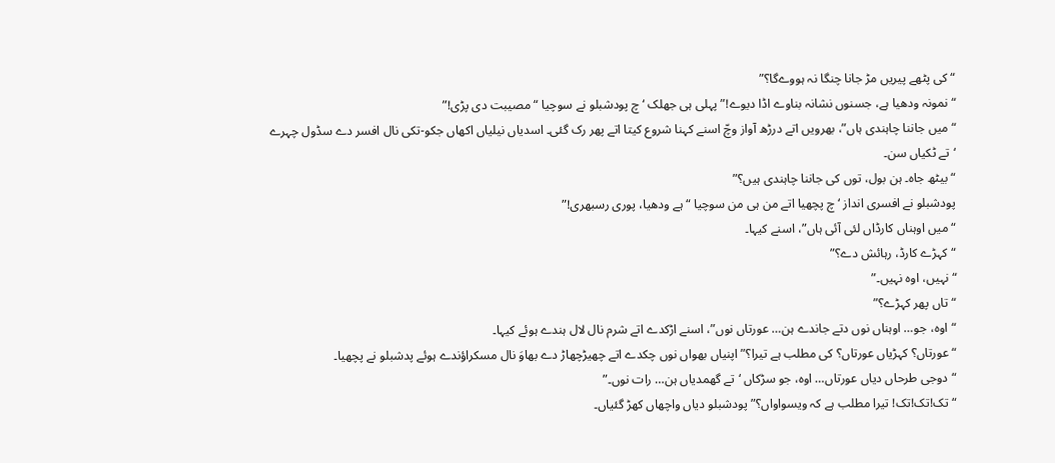“کی پٹھے پیریں مڑ جانا چنگا نہ ہووےگا؟”
“نمونہ ودھیا ہے، جسنوں نشانہ بناوے اڈا دیوے!” پہلی ہی جھلک ‘چ پودشبلو نے سوچیا “مصیبت دی پڑی!”
“میں جاننا چاہندی ہاں”، بھرویں اتے درڑھ آواز وچّ اسنے کہنا شروع کیتا اتے پھر رک گئی۔ اسدیاں نیلیاں اکھاں جکو-تکی نال افسر دے سڈول چہرے ‘تے ٹکیاں سن۔
“بیٹھ جاہ۔ ہن بول، توں کی جاننا چاہندی ہیں؟”
پودشبلو نے افسری انداز ‘چ پچھیا اتے من ہی من سوچیا “ہے ودھیا، پوری رسبھری!”
“میں اوہناں کارڈاں لئی آئی ہاں”، اسنے کیہا۔
“کہڑے کارڈ، رہائش دے؟”
“نہیں، اوہ نہیں۔”
“تاں پھر کہڑے؟”
“اوہ، جو… اوہناں نوں دتے جاندے ہن… عورتاں نوں”، اسنے اڑکدے اتے شرم نال لال ہندے ہوئے کیہا۔
“عورتاں؟ کہڑیاں عورتاں؟ کی مطلب ہے تیرا؟” اپنیاں بھواں نوں چکدے اتے چھیڑچھاڑ دے بھاوَ نال مسکراؤندے ہوئے پدشبلو نے پچھیا۔
“دوجی طرحاں دیاں عورتاں… اوہ، جو سڑکاں ‘تے گھمدیاں ہن… رات نوں۔”
“تک!تک!تک! تیرا مطلب ہے کہ ویسواواں؟” پودشبلو دیاں واچھاں کھڑ گئیاں۔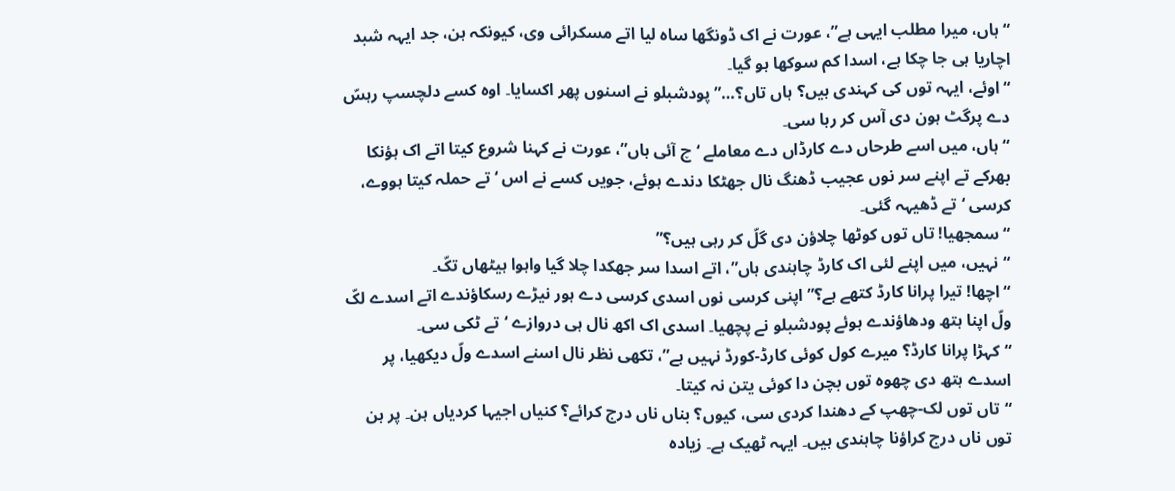“ہاں، میرا مطلب ایہی ہے”، عورت نے اک ڈونگھا ساہ لیا اتے مسکرائی وی، کیونکہ ہن، جد ایہہ شبد اچاریا ہی جا چکا ہے، اسدا کم سوکھا ہو گیا۔
“اوئے، ایہہ توں کی کہندی ہیں؟ ہاں تاں؟…” پودشبلو نے اسنوں پھر اکسایا۔ اوہ کسے دلچسپ رہسّ دے پرگٹ ہون دی آس کر رہا سی۔
“ہاں، میں اسے طرحاں دے کارڈاں دے معاملے ‘چ آئی ہاں”، عورت نے کہنا شروع کیتا اتے اک ہؤنکا بھرکے تے اپنے سر نوں عجیب ڈھنگ نال جھٹکا دندے ہوئے، جویں کسے نے اس ‘تے حملہ کیتا ہووے، کرسی ‘تے ڈھیہہ گئی۔
“سمجھیا! تاں توں کوٹھا چلاؤن دی گلّ کر رہی ہیں؟”
“نہیں، میں اپنے لئی اک کارڈ چاہندی ہاں”، اتے اسدا سر جھکدا چلا گیا واہوا ہیٹھاں تکّ۔
“اچھا! تیرا پرانا کارڈ کتھے ہے؟” اپنی کرسی نوں اسدی کرسی دے ہور نیڑے رسکاؤندے اتے اسدے لکّ ولّ اپنا ہتھ ودھاؤندے ہوئے پودشبلو نے پچھیا۔ اسدی اک اکھ نال ہی دروازے ‘تے ٹکی سی۔
“کہڑا پرانا کارڈ؟ میرے کول کوئی کارڈ-کورڈ نہیں ہے”، تکھی نظر نال اسنے اسدے ولّ دیکھیا، پر اسدے ہتھ دی چھوہ توں بچن دا کوئی یتن نہ کیتا۔
“تاں توں لک-چھپ کے دھندا کردی سی، کیوں؟ بناں ناں درج کرائے؟ کنیاں اجیہا کردیاں ہن۔ پر ہن توں ناں درج کراؤنا چاہندی ہیں۔ ایہہ ٹھیک ہے۔ زیادہ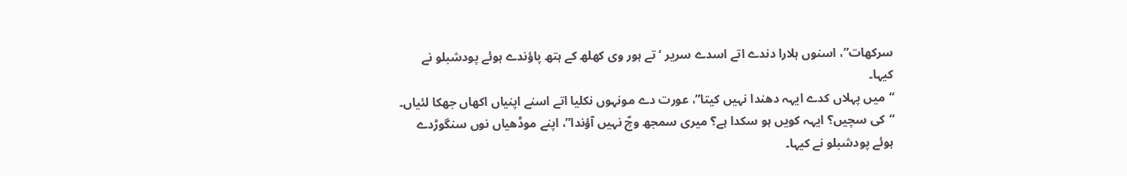سرکھات”، اسنوں ہلارا دندے اتے اسدے سریر ‘تے ہور وی کھلھ کے ہتھ پاؤندے ہوئے پودشبلو نے کیہا۔
“میں پہلاں کدے ایہہ دھندا نہیں کیتا”، عورت دے مونہوں نکلیا اتے اسنے اپنیاں اکھاں جھکا لئیاں۔
“کی سچیں؟ ایہہ کویں ہو سکدا ہے؟ میری سمجھ وچّ نہیں آؤندا”، اپنے موڈھیاں نوں سنگوڑدے ہوئے پودشبلو نے کیہا۔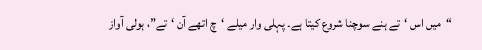“میں اس ‘تے ہنے سوچنا شروع کیتا ہے۔ پہلی وار میلے ‘چ اتھے آن ‘تے”، ہولی آواز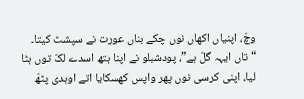وچّ، اپنیاں اکھاں نوں چکے بناں عورت نے سپشٹ کیتا۔
“تاں ایہہ گلّ ہے”، پودشبلو نے اپنا ہتھ اسدے لکّ توں ہٹا لیا، اپنی کرسی نوں پھر واپس کھسکایا اتے اوہدی پٹھّ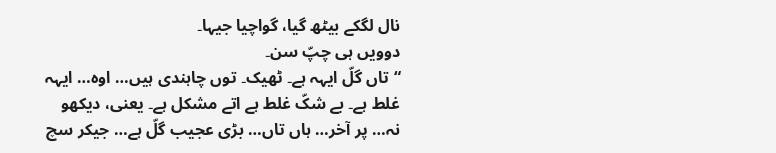نال لگکے بیٹھ گیا، گواچیا جیہا۔
دوویں ہی چپّ سن۔
“تاں گلّ ایہہ ہے۔ ٹھیک۔ توں چاہندی ہیں… اوہ… ایہہ غلط ہے۔ بے شکّ غلط ہے اتے مشکل ہے۔ یعنی، دیکھو نہ… پر آخر… ہاں تاں… بڑی عجیب گلّ ہے… جیکر سچ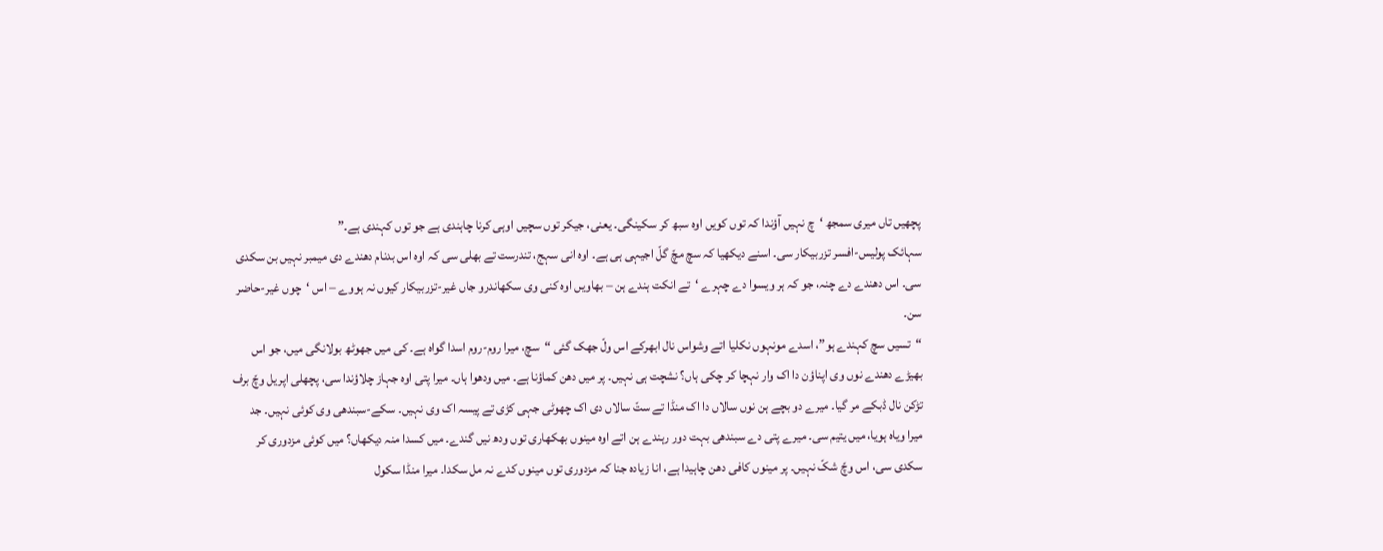پچھیں تاں میری سمجھ ‘چ نہیں آؤندا کہ توں کویں اوہ سبھ کر سکینگی۔ یعنی، جیکر توں سچیں اوہی کرنا چاہندی ہے جو توں کہندی ہے۔”
سہائک پولیس-افسر تزربیکار سی۔ اسنے دیکھیا کہ سچ مچّ گلّ اجیہی ہی ہے۔ اوہ انی سہج، تندرست تے بھلی سی کہ اوہ اس بدنام دھندے دی میمبر نہیں بن سکدی سی۔ اس دھندے دے چنہ، جو کہ ہر ویسوا دے چہرے ‘تے انکت ہندے ہن – بھاویں اوہ کنی وی سکھاندرو جاں غیر-تزربیکار کیوں نہ ہووے – اس ‘چوں غیر-حاضر سن۔
“تسیں سچ کہندے ہو”، اسدے مونہوں نکلیا اتے وشواس نال ابھرکے اس ولّ جھک گئی “سچ، میرا روم-روم اسدا گواہ ہے۔ کی میں جھوٹھ بولانگی میں، جو اس بھیڑے دھندے نوں وی اپناؤن دا اک وار نہچا کر چکی ہاں؟ نشچت ہی نہیں۔ پر میں دھن کماؤنا ہے۔ میں ودھوا ہاں۔ میرا پتی اوہ جہاز چلاؤندا سی، پچھلی اپریل وچّ برف تڑکن نال ڈبکے مر گیا۔ میرے دو بچے ہن نوں سالاں دا اک منڈا تے ستّ سالاں دی اک چھوٹی جہی کڑی تے پیسہ اک وی نہیں۔ سکے-سبندھی وی کوئی نہیں۔ جد میرا ویاہ ہویا، میں یتیم سی۔ میرے پتی دے سبندھی بہت دور رہندے ہن اتے اوہ مینوں بھکھاری توں ودھ نیں گندے۔ میں کسدا منہ دیکھاں؟ میں کوئی مزدوری کر سکدی سی، اس وچّ شکّ نہیں۔ پر مینوں کافی دھن چاہیدا ہے، انا زیادہ جنا کہ مزدوری توں مینوں کدے نہ مل سکدا۔ میرا منڈا سکول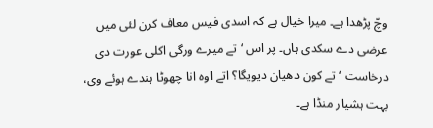وچّ پڑھدا ہے۔ میرا خیال ہے کہ اسدی فیس معاف کرن لئی میں عرضی دے سکدی ہاں۔ پر اس ‘تے میرے ورگی اکلی عورت دی درخاست ‘تے کون دھیان دیویگا؟ اتے اوہ انا چھوٹا ہندے ہوئے وی، بہت ہشیار منڈا ہے۔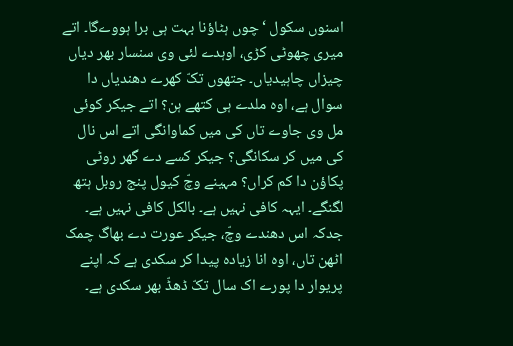اسنوں سکول ‘چوں ہٹاؤنا بہت ہی برا ہووےگا۔ اتے میری چھوٹی کڑی، اوہدے لئی وی سنسار بھر دیاں چیزاں چاہیدیاں۔ جتھوں تکّ کھرے دھندیاں دا سوال ہے، اوہ ملدے ہی کتھے ہن؟ اتے جیکر کوئی مل وی جاوے تاں کی میں کماوانگی اتے اس نال کی میں کر سکانگی؟ جیکر کسے دے گھر روٹی پکاؤن دا کم کراں؟ مہینے وچّ کیول پنج روبل ہتھ لگنگے۔ ایہہ کافی نہیں ہے۔ بالکل کافی نہیں ہے۔ جدکہ اس دھندے وچّ، جیکر عورت دے بھاگ چمک اٹھن تاں، اوہ انا زیادہ پیدا کر سکدی ہے کہ اپنے پریوار دا پورے اک سال تکّ ڈھڈّ بھر سکدی ہے۔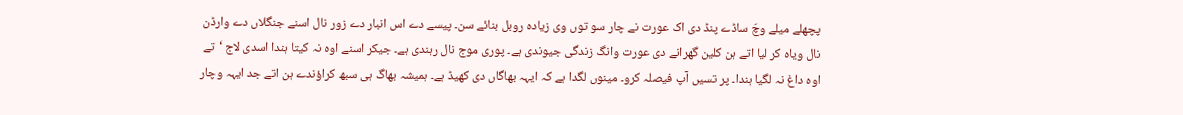پچھلے میلے وچّ ساڈے پنڈ دی اک عورت نے چار سو توں وی زیادہ روبل بنائے سن۔ پیسے دے اس انبار دے زور نال اسنے جنگلاں دے وارڈن نال ویاہ کر لیا اتے ہن کلین گھرانے دی عورت وانگ زندگی جیوندی ہے۔ پوری موج نال رہندی ہے۔ جیکر اسنے اوہ نہ کیتا ہندا اسدی لاج ‘تے اوہ داغ نہ لگیا ہندا۔ پر تسیں آپ فیصلہ کرو۔ مینوں لگدا ہے کہ ایہہ بھاگاں دی کھیڈ ہے۔ ہمیشہ بھاگ ہی سبھ کراؤندے ہن اتے جد ایہہ وچار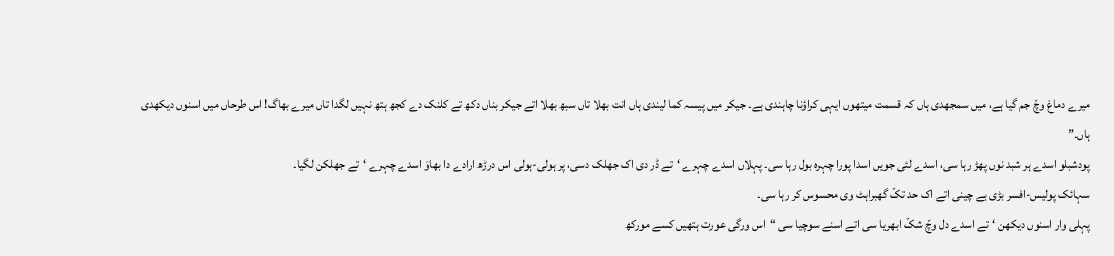میرے دماغ وچّ جم گیا ہے، میں سمجھدی ہاں کہ قسمت میتھوں ایہی کراؤنا چاہندی ہے۔ جیکر میں پیسہ کما لیندی ہاں انت بھلا تاں سبھ بھلا اتے جیکر بناں دکھ تے کلنک دے کجھ ہتھ نہیں لگدا تاں میرے بھاگ! اس طرحاں میں اسنوں دیکھدی ہاں۔”
پودشبلو اسدے ہر شبد نوں پھڑ رہا سی، اسدے لئی جویں اسدا پورا چہرہ بول رہا سی۔ پہلاں اسدے چہرے ‘تے ڈر دی اک جھلک دسی، پر ہولی-ہولی اس درڑھ ارادے دا بھاوَ اسدے چہرے ‘تے جھلکن لگیا۔
سہائک پولیس-افسر بڑی بے چینی اتے اک حد تکّ گھبراہٹ وی محسوس کر رہا سی۔
پہلی وار اسنوں دیکھن ‘تے اسدے دل وچّ شکّ ابھریا سی اتے اسنے سوچیا سی “اس ورگی عورت ہتھیں کسے مورکھ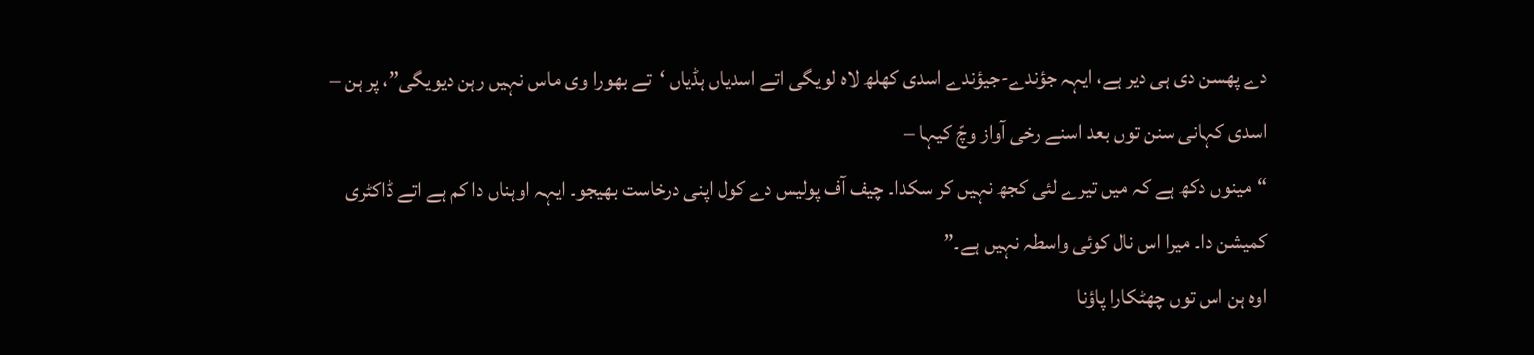دے پھسن دی ہی دیر ہے، ایہہ جؤندے-جیؤندے اسدی کھلھ لاہ لویگی اتے اسدیاں ہڈیاں ‘تے بھورا وی ماس نہیں رہن دیویگی”، پر ہن – اسدی کہانی سنن توں بعد اسنے رخی آواز وچّ کیہا –
“مینوں دکھ ہے کہ میں تیرے لئی کجھ نہیں کر سکدا۔ چیف آف پولیس دے کول اپنی درخاست بھیجو۔ ایہہ اوہناں دا کم ہے اتے ڈاکٹری کمیشن دا۔ میرا اس نال کوئی واسطہ نہیں ہے۔”
اوہ ہن اس توں چھٹکارا پاؤنا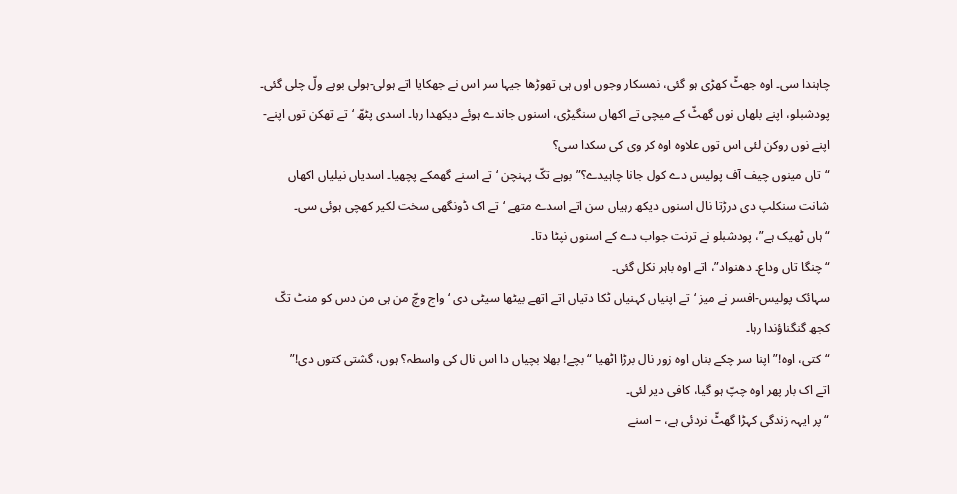چاہندا سی۔ اوہ جھٹّ کھڑی ہو گئی، نمسکار وجوں اوں ہی تھوڑھا جیہا سر اس نے جھکایا اتے ہولی-ہولی بوہے ولّ چلی گئی۔ پودشبلو، اپنے بلھاں نوں گھٹّ کے میچی تے اکھاں سنگیڑی، اسنوں جاندے ہوئے دیکھدا رہا۔ اسدی پٹھّ ‘تے تھکن توں اپنے-اپنے نوں روکن لئی اس توں علاوہ اوہ کر وی کی سکدا سی؟
“تاں مینوں چیف آف پولیس دے کول جانا چاہیدے؟” بوہے تکّ پہنچن ‘تے اسنے گھمکے پچھیا۔ اسدیاں نیلیاں اکھاں شانت سنکلپ دی درڑتا نال اسنوں دیکھ رہیاں سن اتے اسدے متھے ‘تے اک ڈونگھی سخت لکیر کھچی ہوئی سی۔
“ہاں ٹھیک ہے”، پودشبلو نے ترنت جواب دے کے اسنوں نپٹا دتا۔
“چنگا تاں وداع۔ دھنواد”، اتے اوہ باہر نکل گئی۔
سہائک پولیس-افسر نے میز ‘تے اپنیاں کہنیاں ٹکا دتیاں اتے اتھے بیٹھا سیٹی دی ‘واج وچّ من ہی من دس کو منٹ تکّ کجھ گنگناؤندا رہا۔
“کتی، اوہ!” اپنا سر چکے بناں اوہ زور نال برڑا اٹھیا “بچے! بھلا بچیاں دا اس نال کی واسطہ؟ ہوں، گشتی کتوں دی!”
اتے اک بار پھر اوہ چپّ ہو گیا، کافی دیر لئی۔
“پر ایہہ زندگی کہڑا گھٹّ نردئی ہے، – اسنے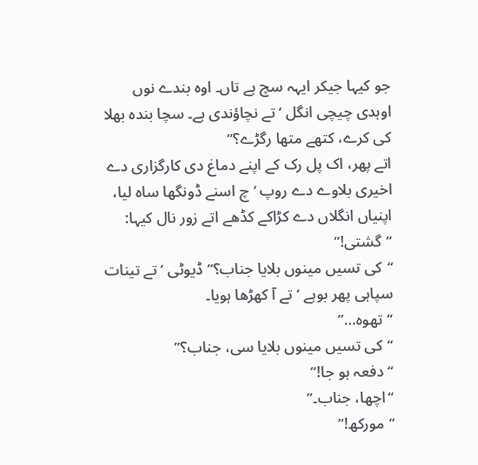جو کیہا جیکر ایہہ سچ ہے تاں۔ اوہ بندے نوں اوہدی چیچی انگل ‘تے نچاؤندی ہے۔ سچا بندہ بھلا کی کرے، کتھے متھا رگڑے؟”
اتے پھر، اک پل رک کے اپنے دماغ دی کارگزاری دے اخیری بلاوے دے روپ ‘چ اسنے ڈونگھا ساہ لیا، اپنیاں انگلاں دے کڑاکے کڈھے اتے زور نال کیہا:
“گشتی!”
“کی تسیں مینوں بلایا جناب؟” ڈیوٹی ‘تے تینات سپاہی پھر بوہے ‘تے آ کھڑھا ہویا۔
“تھوہ…”
“کی تسیں مینوں بلایا سی، جناب؟”
“دفعہ ہو جا!”
“اچھا، جناب۔”
“مورکھ!”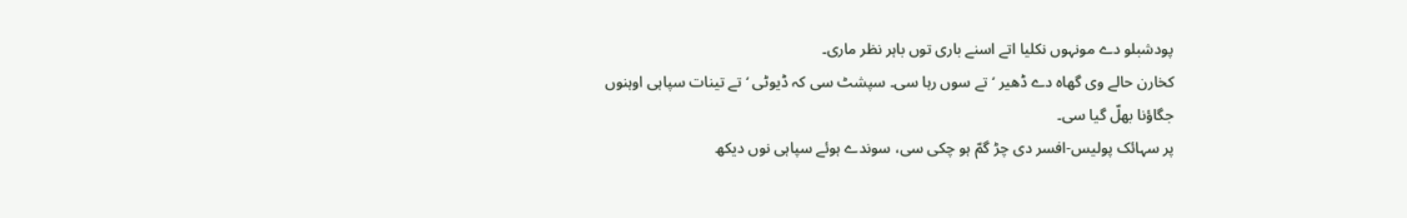پودشبلو دے مونہوں نکلیا اتے اسنے باری توں باہر نظر ماری۔
کخارن حالے وی گھاہ دے ڈھیر ‘تے سوں رہا سی۔ سپشٹ سی کہ ڈیوٹی ‘تے تینات سپاہی اوہنوں جگاؤنا بھلّ گیا سی۔
پر سہائک پولیس-افسر دی چڑ گمّ ہو چکی سی، سوندے ہوئے سپاہی نوں دیکھ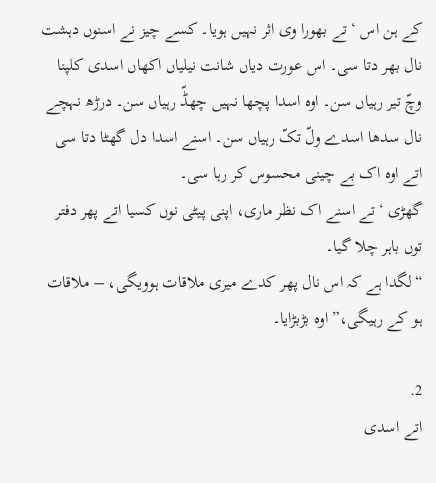کے ہن اس ‘تے بھورا وی اثر نہیں ہویا۔ کسے چیز نے اسنوں دہشت نال بھر دتا سی۔ اس عورت دیاں شانت نیلیاں اکھاں اسدی کلپنا وچّ تیر رہیاں سن۔ اوہ اسدا پچھا نہیں چھڈّ رہیاں سن۔ درڑھ نہچے نال سدھا اسدے ولّ تکّ رہیاں سن۔ اسنے اسدا دل گھٹا دتا سی اتے اوہ اک بے چینی محسوس کر رہا سی۔
گھڑی ‘تے اسنے اک نظر ماری، اپنی پیٹی نوں کسیا اتے پھر دفتر توں باہر چلا گیا۔
“لگدا ہے کہ اس نال پھر کدے میری ملاقات ہوویگی، – ملاقات ہو کے رہیگی،” اوہ بڑبڑایا۔

2.
اتے اسدی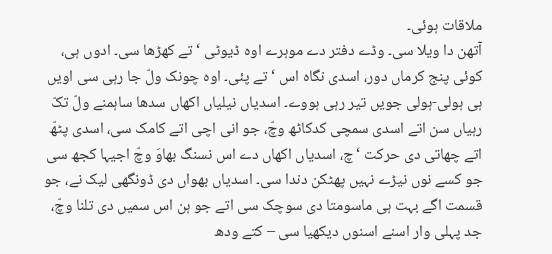ملاقات ہوئی۔
آتھن دا ویلا سی۔ وڈے دفتر دے موہرے اوہ ڈیوٹی ‘تے کھڑھا سی۔ ادوں ہی، کوئی پنج کرماں دور، اسدی نگاہ اس ‘تے پئی۔ اوہ چونک ولّ جا رہی سی اویں ہی ہولی-ہولی جویں تیر رہی ہووے۔ اسدیاں نیلیاں اکھاں سدھا ساہمنے ولّ تکّ رہیاں سن اتے اسدی سمچی کدکاٹھ وچّ، جو انی اچی اتے کامک سی، اسدی پٹھّ اتے چھاتی دی حرکت ‘چ، اسدیاں اکھاں دے اس نسنگ بھاوَ وچّ اجیہا کجھ سی جو کسے نوں نیڑے نہیں پھٹکن دندا سی۔ اسدیاں بھواں دی ڈونگھی لیک نے، جو قسمت اگے بہت ہی ماسومتا دی سوچک سی اتے جو ہن اس سمیں دی تلنا وچّ، جد پہلی وار اسنے اسنوں دیکھیا سی – کتے ودھ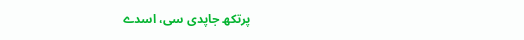پرتکھ جاپدی سی، اسدے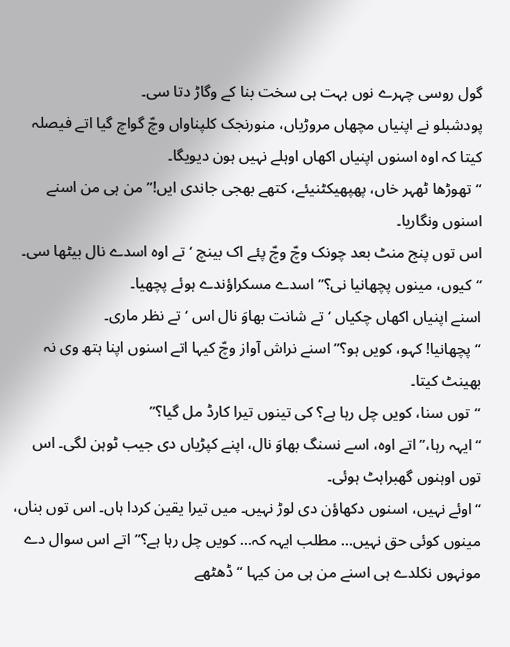گول روسی چہرے نوں بہت ہی سخت بنا کے وگاڑ دتا سی۔
پودشبلو نے اپنیاں مچھاں مروڑیاں، منورنجک کلپناواں وچّ گواچ گیا اتے فیصلہ کیتا کہ اوہ اسنوں اپنیاں اکھاں اوہلے نہیں ہون دیویگا۔
“تھوڑھا ٹھہر خاں، پھپھیکٹنیئے، کتھے بھجی جاندی ایں!” من ہی من اسنے اسنوں ونگاریا۔
اس توں پنج منٹ بعد چونک وچّ وچّ پئے اک بینچ ‘تے اوہ اسدے نال بیٹھا سی۔
“کیوں، مینوں پچھانیا نی؟” اسدے مسکراؤندے ہوئے پچھیا۔
اسنے اپنیاں اکھاں چکیاں ‘تے شانت بھاوَ نال اس ‘تے نظر ماری۔
“پچھانیا! کہو، کویں ہو؟” اسنے نراش آواز وچّ کیہا اتے اسنوں اپنا ہتھ وی نہ بھینٹ کیتا۔
“توں سنا، کویں چل رہا ہے؟ کی تینوں تیرا کارڈ مل گیا؟”
“ایہہ رہا،” اتے اوہ، اسے نسنگ بھاوَ نال، اپنے کپڑیاں دی جیب ٹوہن لگی۔ اس توں اوہنوں گھبراہٹ ہوئی۔
“اوئے نہیں، اسنوں دکھاؤن دی لوڑ نہیں۔ میں تیرا یقین کردا ہاں۔ اس توں بناں، مینوں کوئی حق نہیں… مطلب ایہہ کہ… کویں چل رہا ہے؟” اتے اس سوال دے مونہوں نکلدے ہی اسنے من ہی من کیہا “ڈھٹھے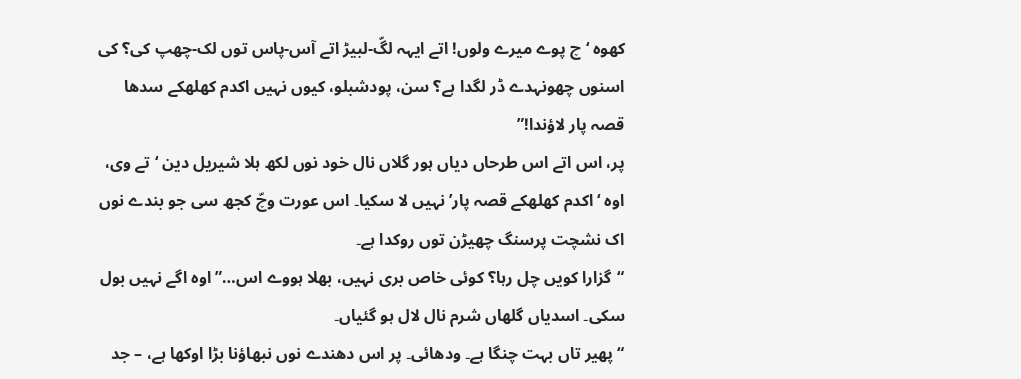کھوہ ‘چ پوے میرے ولوں! اتے ایہہ لگّ-لبیڑ اتے آس-پاس توں لک-چھپ کی؟ کی اسنوں چھونہدے ڈر لگدا ہے؟ سن، پودشبلو، کیوں نہیں اکدم کھلھکے سدھا قصہ پار لاؤندا!”
پر، اس اتے اس طرحاں دیاں ہور گلاں نال خود نوں لکھ ہلا شیریل دین ‘تے وی، اوہ ‘اکدم کھلھکے قصہ پار’ نہیں لا سکیا۔ اس عورت وچّ کجھ سی جو بندے نوں اک نشچت پرسنگ چھیڑن توں روکدا ہے۔
“گزارا کویں چل رہا؟ کوئی خاص بری نہیں، بھلا ہووے اس…” اوہ اگے نہیں بول سکی۔ اسدیاں گلھاں شرم نال لال ہو گئیاں۔
“پھیر تاں بہت چنگا ہے۔ ودھائی۔ پر اس دھندے نوں نبھاؤنا بڑا اوکھا ہے، – جد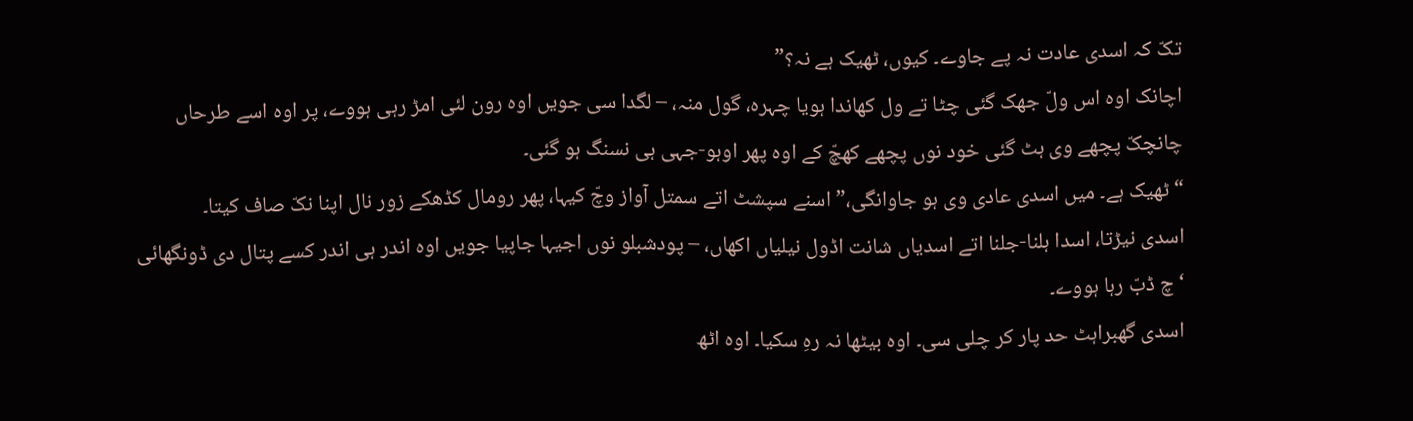تکّ کہ اسدی عادت نہ پے جاوے۔ کیوں، ٹھیک ہے نہ؟”
اچانک اوہ اس ولّ جھک گئی چٹا تے ول کھاندا ہویا چہرہ، گول منہ، – لگدا سی جویں اوہ رون لئی امڑ رہی ہووے، پر اوہ اسے طرحاں چانچکّ پچھے وی ہٹ گئی خود نوں پچھے کھچّ کے اوہ پھر اوہو-جہی ہی نسنگ ہو گئی۔
“ٹھیک ہے۔ میں اسدی عادی وی ہو جاوانگی،” اسنے سپشٹ اتے سمتل آواز وچّ کیہا، پھر رومال کڈھکے زور نال اپنا نکّ صاف کیتا۔
اسدی نیڑتا، اسدا ہلنا-جلنا اتے اسدیاں شانت اڈول نیلیاں اکھاں، – پودشبلو نوں اجیہا جاپیا جویں اوہ اندر ہی اندر کسے پتال دی ڈونگھائی ‘چ ڈبّ رہا ہووے۔
اسدی گھبراہٹ حد پار کر چلی سی۔ اوہ بیٹھا نہ رہِ سکیا۔ اوہ اٹھ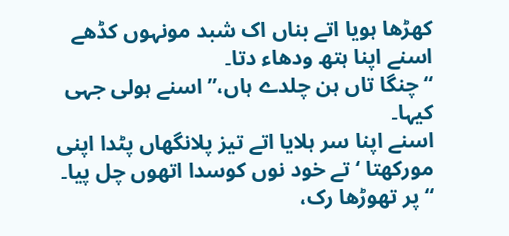کھڑھا ہویا اتے بناں اک شبد مونہوں کڈھے اسنے اپنا ہتھ ودھاء دتا۔
“چنگا تاں ہن چلدے ہاں،” اسنے ہولی جہی کیہا۔
اسنے اپنا سر ہلایا اتے تیز پلانگھاں پٹدا اپنی مورکھتا ‘تے خود نوں کوسدا اتھوں چل پیا۔
“پر تھوڑھا رک،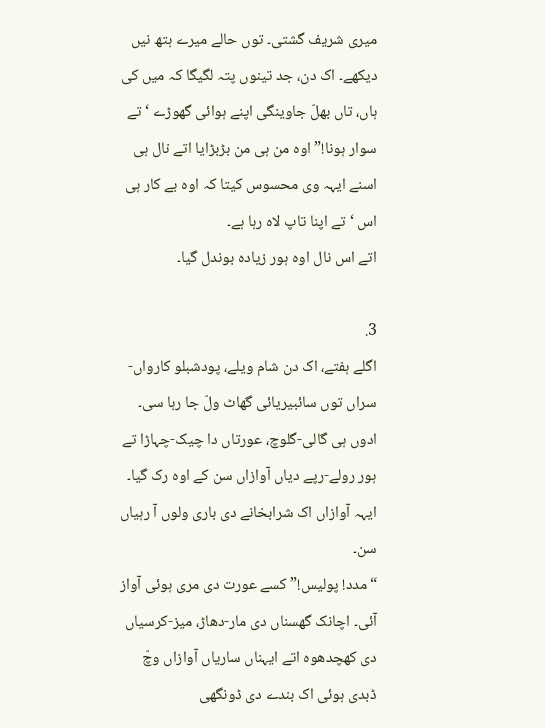میری شریف گشتی۔ توں حالے میرے ہتھ نیں دیکھے۔ اک دن، جد تینوں پتہ لگیگا کہ میں کی ہاں، تاں بھلّ جاوینگی اپنے ہوائی گھوڑے ‘تے سوار ہونا!” اوہ من ہی من بڑبڑایا اتے نال ہی اسنے ایہہ وی محسوس کیتا کہ اوہ بے کار ہی اس ‘تے اپنا تاپ لاہ رہا ہے۔
اتے اس نال اوہ ہور زیادہ بوندل گیا۔

3.
اگلے ہفتے، اک دن شام ویلے، پودشبلو کارواں-سراں توں سائبیریائی گھاٹ ولّ جا رہا سی۔ ادوں ہی گالی-گلوچ، عورتاں دا چیک-چہاڑا تے ہور رولے-رپے دیاں آوازاں سن کے اوہ رک گیا۔ ایہہ آوازاں اک شرابخانے دی باری ولوں آ رہیاں سن۔
“مدد! پولیس!” کسے عورت دی مری ہوئی آواز آئی۔ اچانک گھسناں دی مار-دھاڑ، میز-کرسیاں دی کھچدھوہ اتے ایہناں ساریاں آوازاں وچّ ڈبدی ہوئی اک بندے دی ڈونگھی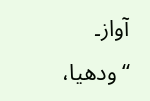آواز۔
“ودھیا،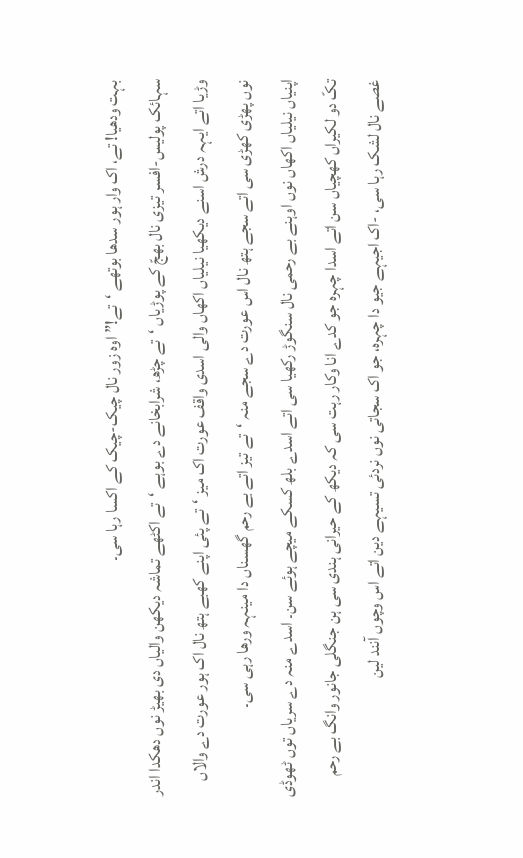بہت ودھیا! تے، اک وار ہور سدھا بوتھے ‘تے!” اوہ زور نال چیک-چیک کے اکسا رہا سی۔
سہائک پولیس-افسر تیزی نال بھجّ کے پوڑیاں ‘تے چڑھ، شرابخانے دے بوہے ‘تے اکٹھے تماشہ دیکھن والیاں دی بھیڑ نوں دھکدا اندر وڑیا اتے ایہہ درش اسنے دیکھیا نیلیاں اکھاں والی اسدی واقف عورت اک میز ‘تے پئی اپنے کھبے ہتھ نال اک ہور عورت دے والاں نوں پھڑی کھڑی سی اتے سجے ہتھ نال اس عورت دے سجے منہ ‘تے تیز اتے بے رحم گھسناں دا مینہہ ورھا رہی سی۔
اپنیاں نیلیاں اکھاں نوں اوہنے بے رحمی نال سنگوڑ رکھیا سی اتے اسدے بلھ کسکے میچے ہوئے سن۔ اسدے منہ دے سریاں توں ٹھوڈی تکّ دو لکیراں کھچیاں سن اتے اسدا چہرہ جو کدے انا وکار رہت سی کہ دیکھ کے حیرانی ہندی سی ہن جنگلی جانور وانگ بے رحم غصے نال لشک رہا سی، -اک اجیہے جیو دا چہرہ، جو اک سجاتی نوں نردئی تسیہے دین اتے اس وچوں آنند لین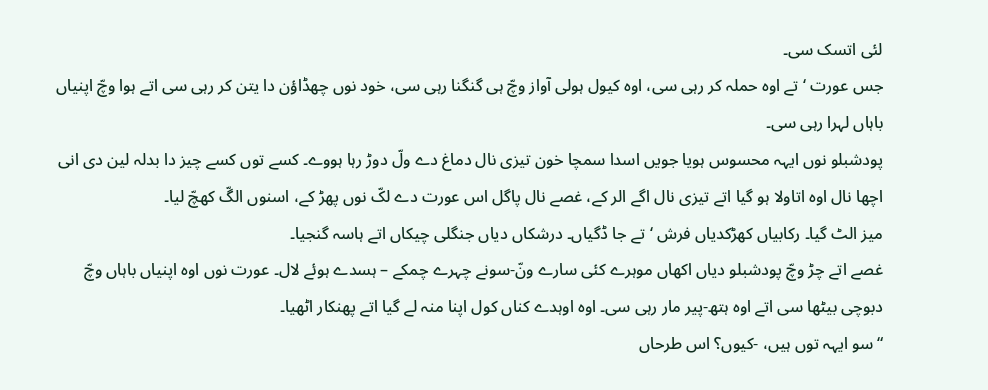لئی اتسک سی۔
جس عورت ‘تے اوہ حملہ کر رہی سی، اوہ کیول ہولی آواز وچّ ہی گنگنا رہی سی، خود نوں چھڈاؤن دا یتن کر رہی سی اتے ہوا وچّ اپنیاں باہاں لہرا رہی سی۔
پودشبلو نوں ایہہ محسوس ہویا جویں اسدا سمچا خون تیزی نال دماغ دے ولّ دوڑ رہا ہووے۔ کسے توں کسے چیز دا بدلہ لین دی انی اچھا نال اوہ اتاولا ہو گیا اتے تیزی نال اگے الر کے، غصے نال پاگل اس عورت دے لکّ نوں پھڑ کے، اسنوں الگّ کھچّ لیا۔
میز الٹ گیا۔ رکابیاں کھڑکدیاں فرش ‘تے جا ڈگیاں۔ درشکاں دیاں جنگلی چیکاں اتے ہاسہ گنجیا۔
غصے اتے چڑ وچّ پودشبلو دیاں اکھاں موہرے کئی سارے ونّ-سونے چہرے چمکے – ہسدے ہوئے لال۔ عورت نوں اوہ اپنیاں باہاں وچّ دبوچی بیٹھا سی اتے اوہ ہتھ-پیر مار رہی سی۔ اوہ اوہدے کناں کول اپنا منہ لے گیا اتے پھنکار اٹھیا۔
“سو ایہہ توں ہیں، -کیوں؟ اس طرحاں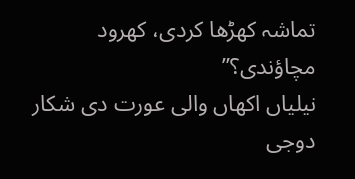تماشہ کھڑھا کردی، کھرود مچاؤندی؟”
نیلیاں اکھاں والی عورت دی شکار دوجی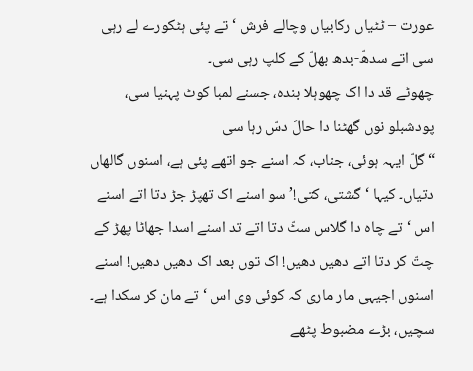عورت – ٹٹیاں رکابیاں وچالے فرش ‘تے پئی ہٹکورے لے رہی سی اتے سدھّ-بدھ بھلّ کے کلپ رہی سی۔
چھوٹے قد دا اک چھوہلا بندہ، جسنے لمبا کوٹ پہنیا سی، پودشبلو نوں گھٹنا دا حالَ دسّ رہا سی
“گلّ ایہہ ہوئی، جناب، کہ اسنے جو اتھے پئی ہے، اسنوں گالھاں دتیاں۔ کیہا ‘گشتی، کتی!’ سو اسنے اک تھپڑ جڑ دتا اتے اسنے اس ‘تے چاہ دا گلاس سٹّ دتا اتے تد اسنے اسدا جھاٹا پھڑ کے چتّ کر دتا اتے دھیں دھیں! اک توں بعد اک دھیں دھیں! اسنے اسنوں اجیہی مار ماری کہ کوئی وی اس ‘تے مان کر سکدا ہے۔ سچیں، بڑے مضبوط پٹھے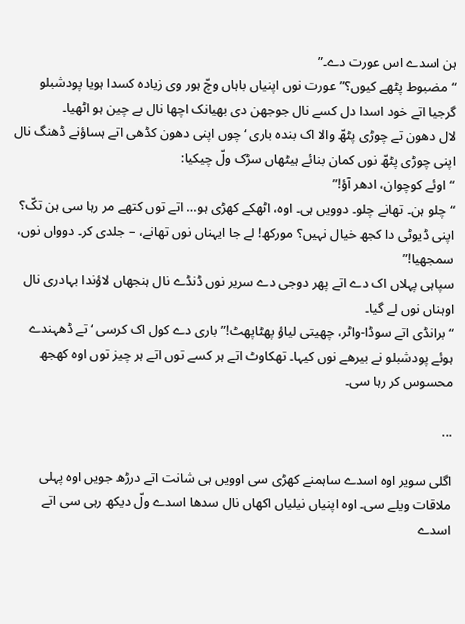ہن اسدے اس عورت دے۔”
“مضبوط پٹھے کیوں؟” عورت نوں اپنیاں باہاں وچّ ہور وی زیادہ کسدا ہویا پودشبلو گرجیا اتے خود اسدا دل کسے نال جوجھن دی بھیانک اچھا نال بے چین ہو اٹھیا۔
لال دھون تے چوڑی پٹھّ والا اک بندہ باری ‘چوں اپنی دھون کڈھی اتے ہساؤنے ڈھنگ نال اپنی چوڑی پٹھّ نوں کمان بنائے ہیٹھاں سڑک ولّ چیکیا:
“اوئے کوچوان، ادھر آؤ!”
“چلو ہن۔ تھانے چلو۔ دوویں ہی۔ اوہ، اٹھکے کھڑی ہو… اتے توں کتھے مر رہا سی ہن تکّ؟ اپنی ڈیوٹی دا کجھ خیال نہیں؟ مورکھ! لے جا ایہناں نوں تھانے، – جلدی کر۔ دوواں نوں، سمجھیا!”
سپاہی پہلاں اک دے اتے پھر دوجی دے سریر نوں ڈنڈے نال ہنجھاں لاؤندا بہادری نال اوہناں نوں لے گیا۔
“برانڈی اتے سوڈا-واٹر، چھیتی لیاؤ پھٹاپھٹ!” باری دے کول اک کرسی ‘تے ڈھہندے ہوئے پودشبلو نے بیرھے نوں کیہا۔ تھکاوٹ اتے ہر کسے توں اتے ہر چیز توں اوہ کھجھ محسوس کر رہا سی۔

...

اگلی سویر اوہ اسدے ساہمنے کھڑی سی اوویں ہی شانت اتے درڑھ جویں اوہ پہلی ملاقات ویلے سی۔ اوہ اپنیاں نیلیاں اکھاں نال سدھا اسدے ولّ دیکھ رہی سی اتے اسدے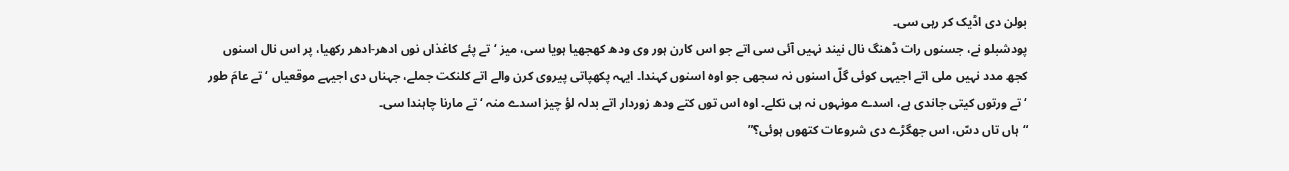بولن دی اڈیک کر رہی سی۔
پودشبلو نے، جسنوں رات ڈھنگ نال نیند نہیں آئی سی اتے جو اس کارن ہور وی ودھ کھجھیا ہویا سی، میز ‘تے پئے کاغذاں نوں ادھر-ادھر رکھیا، پر اس نال اسنوں کجھ مدد نہیں ملی اتے اجیہی کوئی گلّ اسنوں نہ سجھی جو اوہ اسنوں کہندا۔ ایہہ پکھپاتی پیروی کرن والے اتے کلنکت جملے، جہناں دی اجیہے موقعیاں ‘تے عامَ طور ‘تے ورتوں کیتی جاندی ہے، اسدے مونہوں نہ ہی نکلے۔ اوہ اس توں کتے ودھ زوردار اتے بدلہ لؤ چیز اسدے منہ ‘تے مارنا چاہندا سی۔
“ہاں تاں دسّ، اس جھگڑے دی شروعات کتھوں ہوئی؟”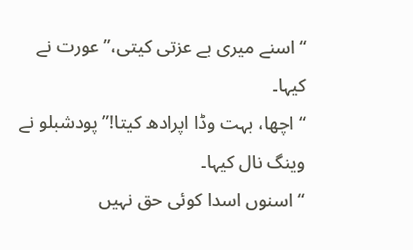“اسنے میری بے عزتی کیتی،” عورت نے کیہا۔
“اچھا، بہت وڈا اپرادھ کیتا!” پودشبلو نے وینگ نال کیہا۔
“اسنوں اسدا کوئی حق نہیں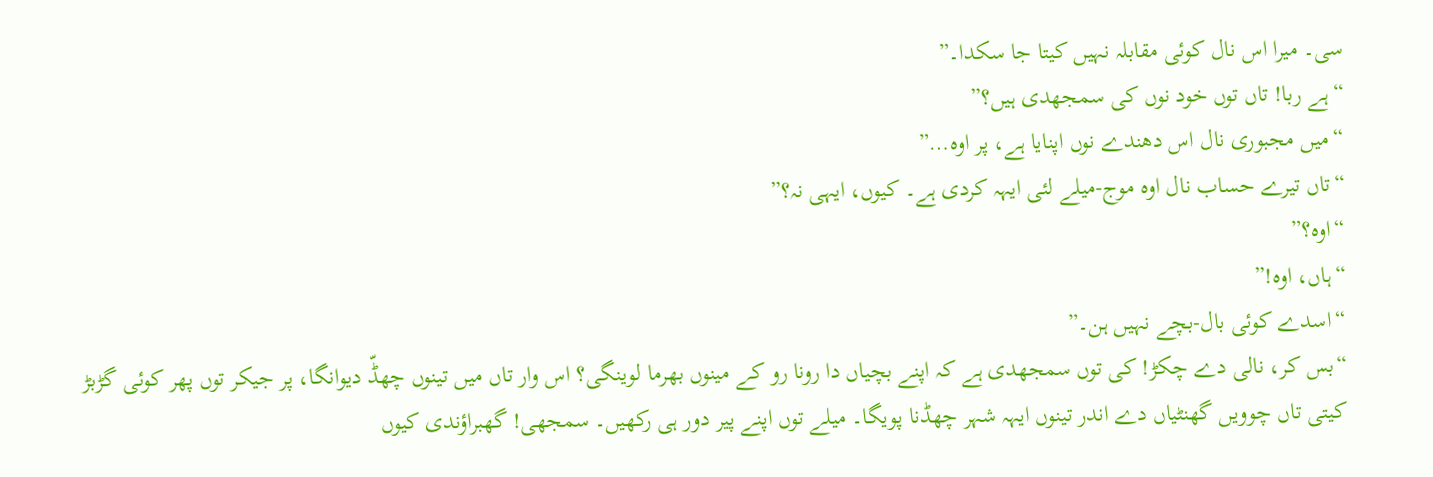سی۔ میرا اس نال کوئی مقابلہ نہیں کیتا جا سکدا۔”
“ہے ربا! تاں توں خود نوں کی سمجھدی ہیں؟”
“میں مجبوری نال اس دھندے نوں اپنایا ہے، پر اوہ…”
“تاں تیرے حساب نال اوہ موج-میلے لئی ایہہ کردی ہے۔ کیوں، ایہی نہ؟”
“اوہ؟”
“ہاں، اوہ!”
“اسدے کوئی بال-بچے نہیں ہن۔”
“بس کر، نالی دے چکڑ! کی توں سمجھدی ہے کہ اپنے بچیاں دا رونا رو کے مینوں بھرما لوینگی؟ اس وار تاں میں تینوں چھڈّ دیوانگا، پر جیکر توں پھر کوئی گڑبڑ کیتی تاں چوویں گھنٹیاں دے اندر تینوں ایہہ شہر چھڈنا پویگا۔ میلے توں اپنے پیر دور ہی رکھیں۔ سمجھی! گھبراؤندی کیوں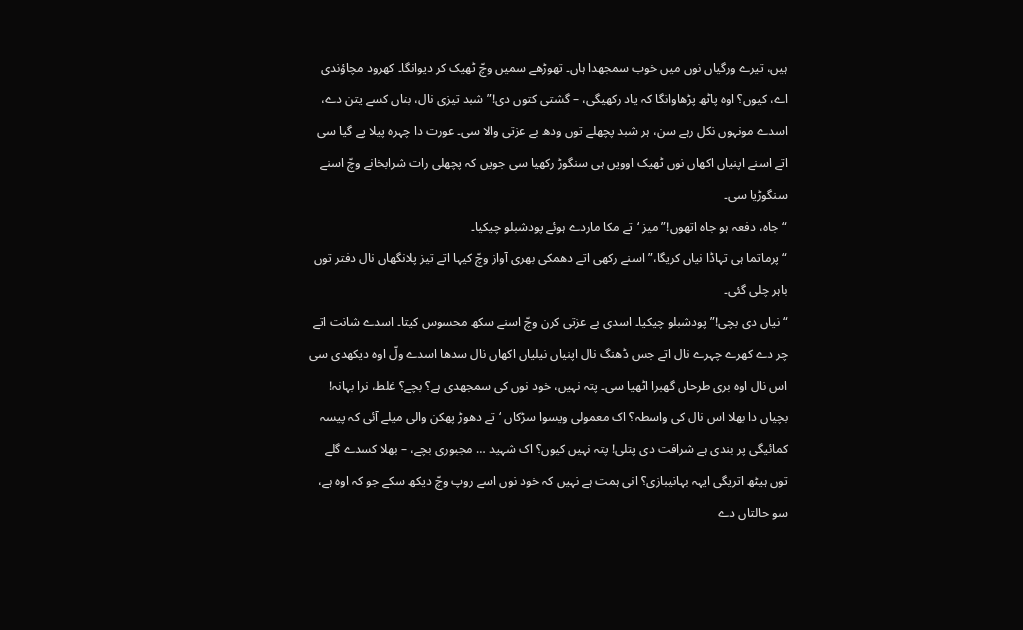ہیں، تیرے ورگیاں نوں میں خوب سمجھدا ہاں۔ تھوڑھے سمیں وچّ ٹھیک کر دیوانگا۔ کھرود مچاؤندی اے، کیوں؟ اوہ پاٹھ پڑھاوانگا کہ یاد رکھیگی، – گشتی کتوں دی!” شبد تیزی نال، بناں کسے یتن دے، اسدے مونہوں نکل رہے سن، ہر شبد پچھلے توں ودھ بے عزتی والا سی۔ عورت دا چہرہ پیلا پے گیا سی اتے اسنے اپنیاں اکھاں نوں ٹھیک اوویں ہی سنگوڑ رکھیا سی جویں کہ پچھلی رات شرابخانے وچّ اسنے سنگوڑیا سی۔
“جاہ، دفعہ ہو جاہ اتھوں!” میز ‘تے مکا ماردے ہوئے پودشبلو چیکیا۔
“پرماتما ہی تہاڈا نیاں کریگا،” اسنے رکھی اتے دھمکی بھری آواز وچّ کیہا اتے تیز پلانگھاں نال دفتر توں باہر چلی گئی۔
“نیاں دی بچی!” پودشبلو چیکیا۔ اسدی بے عزتی کرن وچّ اسنے سکھ محسوس کیتا۔ اسدے شانت اتے چر دے کھرے چہرے نال اتے جس ڈھنگ نال اپنیاں نیلیاں اکھاں نال سدھا اسدے ولّ اوہ دیکھدی سی اس نال اوہ بری طرحاں گھبرا اٹھیا سی۔ پتہ نہیں، خود نوں کی سمجھدی ہے؟ بچے؟ غلط، نرا بہانہ! بچیاں دا بھلا اس نال کی واسطہ؟ اک معمولی ویسوا سڑکاں ‘تے دھوڑ پھکن والی میلے آئی کہ پیسہ کمائیگی پر بندی ہے شرافت دی پتلی! پتہ نہیں کیوں؟ اک شہید … مجبوری بچے، – بھلا کسدے گلے توں ہیٹھ اتریگی ایہہ بہانیبازی؟ انی ہمت ہے نہیں کہ خود نوں اسے روپ وچّ دیکھ سکے جو کہ اوہ ہے، سو حالتاں دے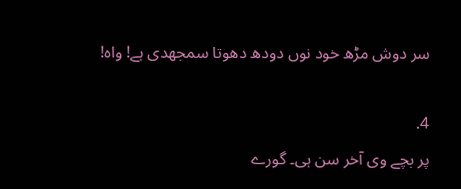سر دوش مڑھ خود نوں دودھ دھوتا سمجھدی ہے! واہ!

4.
پر بچے وی آخر سن ہی۔ گورے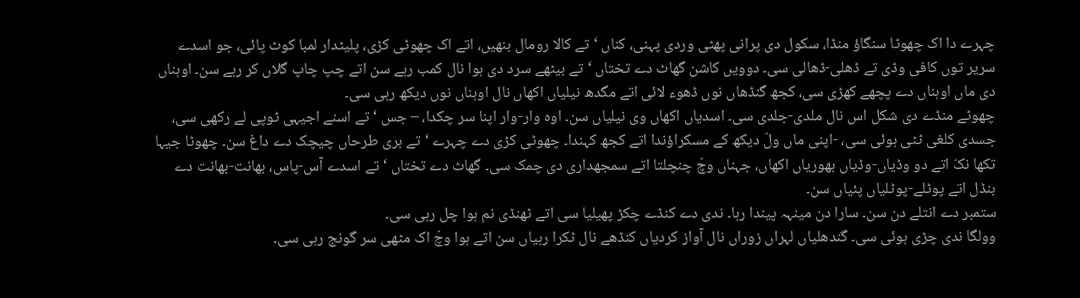چہرے دا اک چھوٹا سنگاؤ منڈا، سکول دی پرانی پھٹی وردی پہنی، کناں ‘تے کالا رومال بنھیں، اتے اک چھوٹی کڑی، پلیٹدار لمبا کوٹ پائی، جو اسدے سریر توں کافی وڈی تے ڈھلی-ڈھالی سی۔ دوویں کاشن گھاٹ دے تختاں ‘تے بیٹھے سرد دی ہوا نال کمب رہے سن اتے چپ چاپ گلاں کر رہے سن۔ اوہناں دی ماں اوہناں دے پچھے کھڑی سی، کجھ گنڈھاں نوں ڈھوء لائی اتے مگدھ نیلیاں اکھاں نال اوہناں نوں دیکھ رہی سی۔
چھوٹے منڈے دی شکل اس نال ملدی-جلدی سی۔ اسدیاں اکھاں وی نیلیاں سن۔ اوہ وار-وار اپنا سر چکدا، – جس ‘تے اسنے اجیہی ٹوپی لے رکھی سی، جسدی کلغی ٹٹی ہوئی سی، -اپنی ماں ولّ دیکھ کے مسکراؤندا اتے کجھ کہندا۔ چھوٹی کڑی دے چہرے ‘تے بری طرحاں چیچک دے داغ سن۔ چھوٹا جیہا تکھا نکّ اتے دو وڈیاں-وڈیاں بھوریاں اکھاں، جہناں وچّ چنچلتا اتے سمجھداری دی چمک سی۔ گھاٹ دے تختاں ‘تے اسدے آس-پاس، بھانت-بھانت دے بنڈل اتے پوٹلے-پوٹلیاں پئیاں سن۔
ستمبر دے انتلے دن سن۔ سارا دن مینہہ پیندا رہا۔ ندی دے کنڈے چکڑ پھیلیا سی اتے ٹھنڈی نم ہوا چل رہی سی۔
وولگا ندی چڑی ہوئی سی۔ گندھلیاں لہراں زوراں نال آواز کردیاں کنڈھے نال ٹکرا رہیاں سن اتے ہوا وچّ اک مٹھی سر گونج رہی سی۔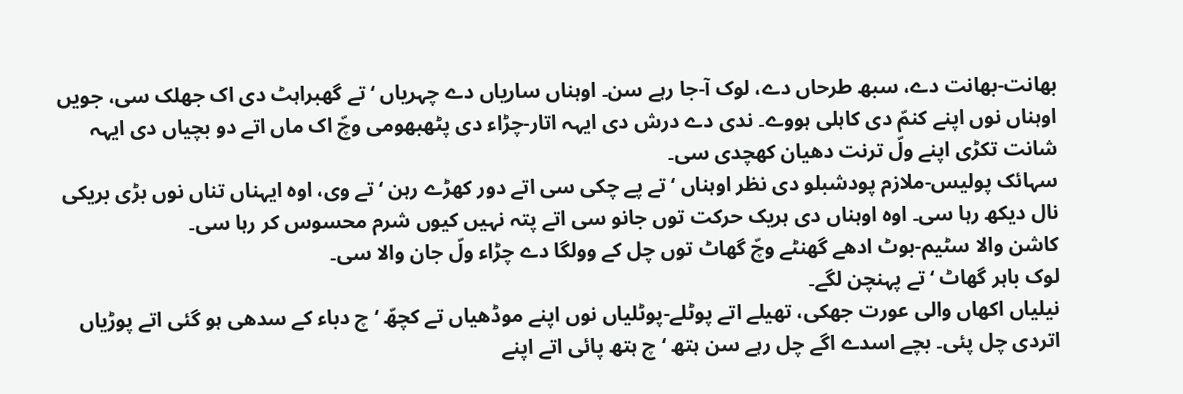بھانت-بھانت دے، سبھ طرحاں دے، لوک آ-جا رہے سن۔ اوہناں ساریاں دے چہریاں ‘تے گھبراہٹ دی اک جھلک سی، جویں اوہناں نوں اپنے کنمّ دی کاہلی ہووے۔ ندی دے درش دی ایہہ اتار-چڑاء دی پٹھبھومی وچّ اک ماں اتے دو بچیاں دی ایہہ شانت تکڑی اپنے ولّ ترنت دھیان کھچدی سی۔
سہائک پولیس-ملازم پودشبلو دی نظر اوہناں ‘تے پے چکی سی اتے دور کھڑے رہن ‘تے وی، اوہ ایہناں تناں نوں بڑی بریکی نال دیکھ رہا سی۔ اوہ اوہناں دی ہریک حرکت توں جانو سی اتے پتہ نہیں کیوں شرم محسوس کر رہا سی۔
کاشن والا سٹیم-بوٹ ادھے گھنٹے وچّ گھاٹ توں چل کے وولگا دے چڑاء ولّ جان والا سی۔
لوک باہر گھاٹ ‘تے پہنچن لگے۔
نیلیاں اکھاں والی عورت جھکی، تھیلے اتے پوٹلے-پوٹلیاں نوں اپنے موڈھیاں تے کچھّ ‘چ دباء کے سدھی ہو گئی اتے پوڑیاں اتردی چل پئی۔ بچے اسدے اگے چل رہے سن ہتھ ‘چ ہتھ پائی اتے اپنے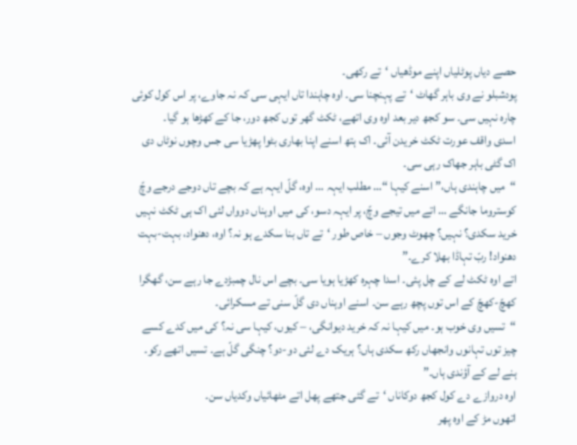حصے دیاں پوٹلیاں اپنے موڈھیاں ‘تے رکھی۔
پودشبلو نے وی باہر گھاٹ ‘تے پہنچنا سی۔ اوہ چاہندا تاں ایہی سی کہ نہ جاوے، پر اس کول کوئی چارہ نہیں سی۔ سو کجھ دیر بعد اوہ وی اتھے، ٹکٹ گھر توں کجھ دور، جا کے کھڑھا ہو گیا۔
اسدی واقف عورت ٹکٹ خریدن آئی۔ اک ہتھ اسنے اپنا بھاری بٹوا پھڑیا سی جس وچوں نوٹاں دی اک گٹی باہر جھاک رہی سی۔
“میں چاہندی ہاں،” اسنے کیہا “… مطلب ایہہ … اوہ، گلّ ایہہ ہے کہ بچے تاں دوجے درجے وچّ کوستروما جانگے … اتے میں تیجے وچّ، پر ایہہ دسو، کی میں اوہناں دوواں لئی اک ہی ٹکٹ نہیں خرید سکدی؟ نہیں؟ چھوٹ وجوں – خاص طور ‘تے تاں بنا سکدے ہو نہ؟ اوہ، دھنواد، بہت-بہت دھنواد! ربّ تہاڈا بھلا کرے۔”
اتے اوہ ٹکٹ لے کے چل پئی۔ اسدا چہرہ کھڑیا ہویا سی۔ بچے اس نال چمبڑدے جا رہے سن، گھگرا کھچّ-کھچّ کے اس توں پچھ رہے سن۔ اسنے اوہناں دی گلّ سنی تے مسکرائی۔
“تسیں وی خوب ہو۔ میں کیہا نہ کہ خرید دیوانگی، – کیوں، کیہا سی نہ؟ کی میں کدے کسے چیز توں تہانوں وانجھاں رکھ سکدی ہاں؟ ہریک دے لئی دو-دو؟ چنگی گلّ ہے۔ تسیں اتھے رکو۔ ہنے لے کے آؤندی ہاں۔”
اوہ دروازے دے کول کجھ دوکاناں ‘تے گئی جتھے پھل اتے مٹھائیاں وکدیاں سن۔
اتھوں مڑ کے اوہ پھر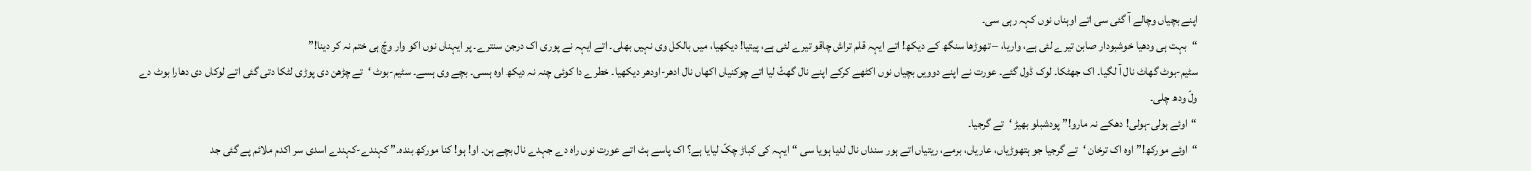اپنے بچیاں وچالے آ گئی سی اتے اوہناں نوں کہہ رہی سی۔
“بہت ہی ودھیا خوشبودار صابن تیرے لئی ہے، واریا، – تھوڑھا سنگھ کے دیکھ! اتے ایہہ قلم تراش چاقو تیرے لئی ہے، پیتیا! دیکھیا، میں بالکل وی نہیں بھلی۔ اتے ایہہ نے پوری اک درجن سنترے۔ پر ایہناں نوں اکو وار وچّ ہی ختم نہ کر دینا!”
سٹیم-بوٹ گھاٹ نال آ لگیا۔ اک جھٹکا۔ لوک ڈول گئے۔ عورت نے اپنے دوویں بچیاں نوں اکٹھے کرکے اپنے نال گھٹّ لیا اتے چوکنیاں اکھاں نال ادھر-اودھر دیکھیا۔ خطرے دا کوئی چنہ نہ دیکھ اوہ ہسی۔ بچے وی ہسے۔ سٹیم-بوٹ ‘تے چڑھن دی پوڑی لٹکا دتی گئی اتے لوکاں دی دھارا بوٹ دے ولّ ودھ چلی۔
“اوئے ہولی-ہولی! دھکے نہ مارو!” پودشبلو بھیڑ ‘تے گرجیا۔
“اوئے مورکھ!” اوہ اک ترخان ‘تے گرجیا جو ہتھوڑیاں، عاریاں، برمے، ریتیاں اتے ہور سنداں نال لدیا ہویا سی “ایہہ کی کباڑ چکّ لیایا ہے؟ اک پاسے ہٹ اتے عورت نوں راہ دے جہدے نال بچے ہن۔ او! ہو! کنا مورکھ بندہ۔” کہندے-کہندے اسدی سر اکدم ملائم پے گئی جد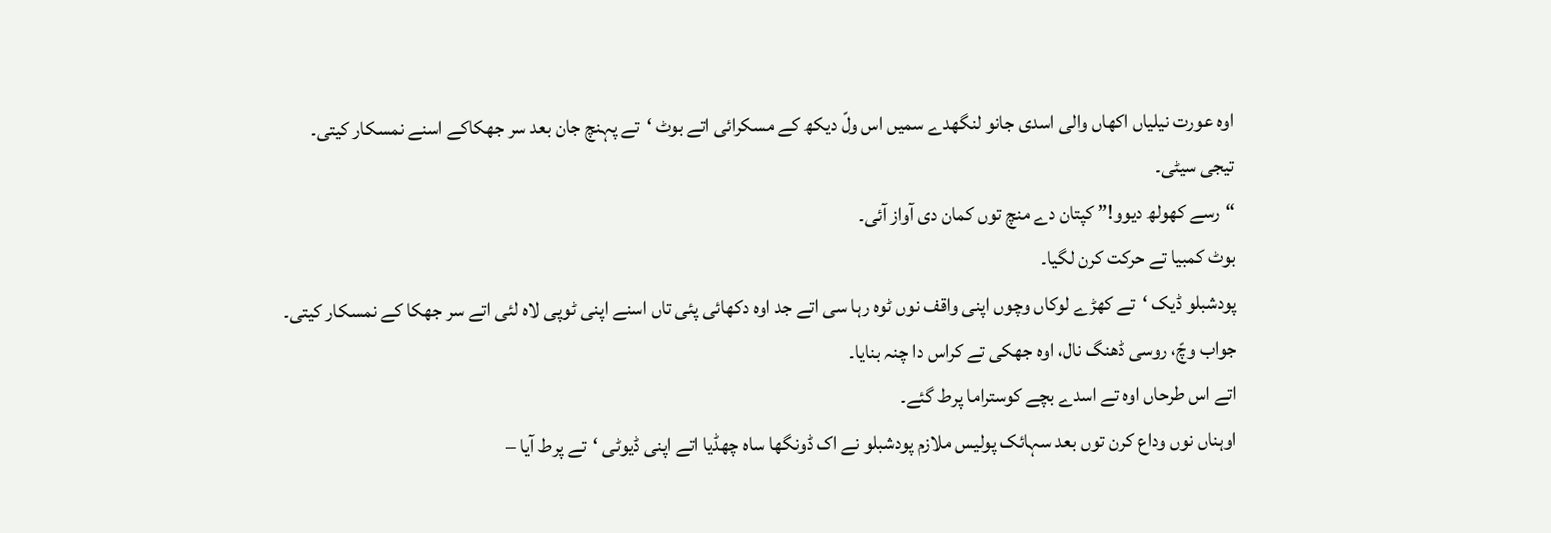اوہ عورت نیلیاں اکھاں والی اسدی جانو لنگھدے سمیں اس ولّ دیکھ کے مسکرائی اتے بوٹ ‘تے پہنچ جان بعد سر جھکاکے اسنے نمسکار کیتی۔
تیجی سیٹی۔
“رسے کھولھ دیوو!” کپتان دے منچ توں کمان دی آواز آئی۔
بوٹ کمبیا تے حرکت کرن لگیا۔
پودشبلو ڈیک ‘تے کھڑے لوکاں وچوں اپنی واقف نوں ٹوہ رہا سی اتے جد اوہ دکھائی پئی تاں اسنے اپنی ٹوپی لاہ لئی اتے سر جھکا کے نمسکار کیتی۔
جواب وچّ، روسی ڈھنگ نال، اوہ جھکی تے کراس دا چنہ بنایا۔
اتے اس طرحاں اوہ تے اسدے بچے کوستراما پرط گئے۔
اوہناں نوں وداع کرن توں بعد سہائک پولیس ملازم پودشبلو نے اک ڈونگھا ساہ چھڈیا اتے اپنی ڈیوٹی ‘تے پرط آیا –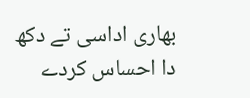بھاری اداسی تے دکھ دا احساس کردے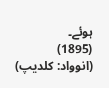ہوئے۔
(1895)
(انوواد: کلدیپ)